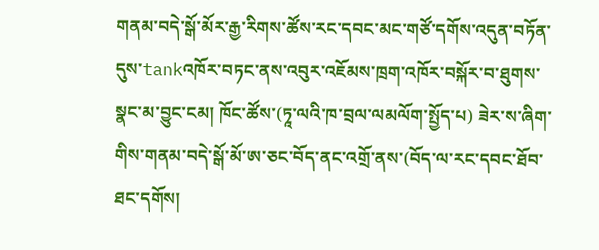གནམ་བདེ་སྒོ་མོར་རྒྱ་རིགས་ཚོས་རང་དབང་མང་གཙོ་དགོས་འདུན་བཏོན་དུས་tankའཁོར་བཏང་ནས་འབུར་འཇོམས་ཁྲག་འཁོར་བསྐོར་བ་ཐུགས་སྣང་མ་བྱུང་ངམ། ཁོང་ཚོས་(ཏཱ་ལའི་ཁ་བྲལ་ལམལོག་སྤྱོད་པ) ཟེར་ས་ཞིག་གིས་གནམ་བདེ་སྒོ་མོ་ཨ་ཅང་བོད་ནང་འགྲོ་ནས་(བོད་ལ་རང་དབང་ཐོབ་ཐང་དགོས།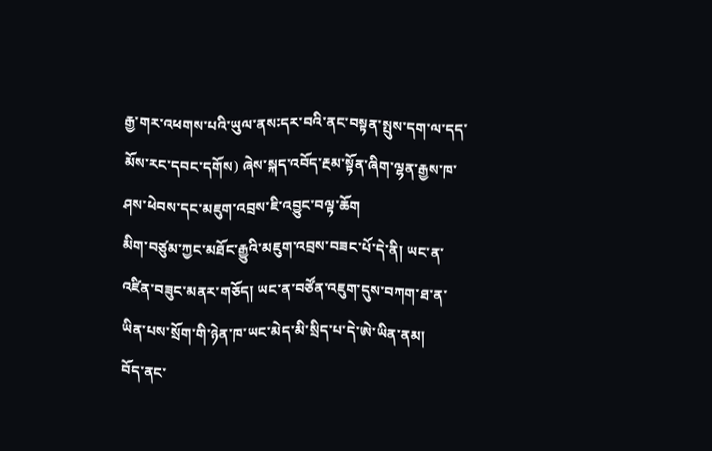རྒྱ་གར་འཕགས་པའི་ཡུལ་ནས࿒དར་བའི་ནང་བསྟན་སྤུས་དག་ལ་དད་མོས་རང་དབང་དགོས) ཞེས་སྐད་འབོད་རྔམ་སྟོན་ཞིག་ལྷན་རྒྱས་ཁ་ཤས་ཕེབས་དང་མཇུག་འབྲས་ཇི་འབྱུང་བལྟ་ཆོག
མིག་བཙུམ་ཀྱང་མཐོང་རྒྱུའི་མཇུག་འབྲས་བཟང་པོ་དེ་ནི། ཡང་ན་འཛིན་བཟུང་མནར་གཅོད། ཡང་ན་བཙོན་འཇུག་དུས་བཀག་ཐ་ན་ཡིན་པས་སྲོག་གི་ཉེན་ཁ་ཡང་མེད་མི་སྲིད་པ་དེ་ཨེ་ཡིན་ནམ།
བོད་ནང་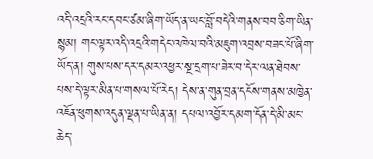འདི་འདྲའི་རང་དབང་ཙམ་ཞིག་ཡོད་ན་ཡང་བློ་བདེའི་གནས་བབ་ཅིག་ཡིན་སྙམ། གང་ལྟར་འདི་འདྲའི་གདེང་འཁེལ་བའི་མཇུག་འབྲས་བཟང་པོ་ཞིག་ཡོད་ན། གུས་པས་དར་དམར་འཕྱར་སྔ་དྲག་པ་ཟེར་བ་དེར་ལན་ཐེབས་པས་དེ་ལྟར་མིན་པ་གསལ་པོ་རེད། དེས་ན་གུན་བྲན་དངོས་གནས་མཁྱེན་འཇོན་ཕུགས་འདུན་ལྡན་པ་ཡིན་ན། དཔལ་འབྱོར་དམག་དོན་དེ་མི་མང་ཆེད་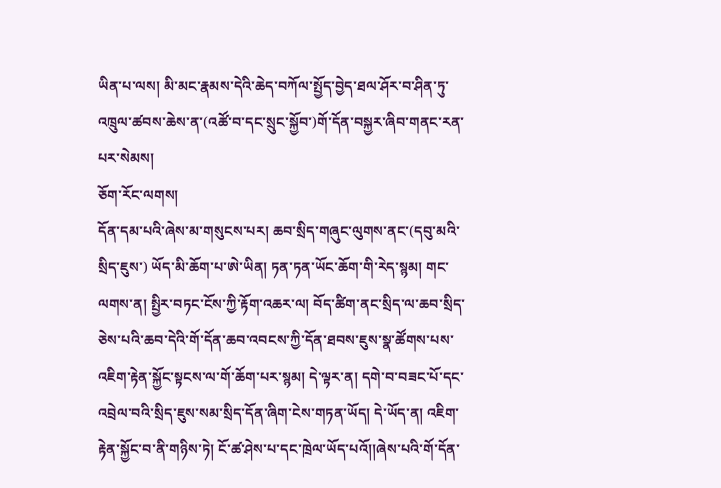ཡིན་པ་ལས། མི་མང་རྣམས་དེའི་ཆེད་བཀོལ་སྤྱོད་བྱེད་ཐལ་ཤོར་བ་ཤིན་ཏུ་འཁྲུལ་ཚབས་ཆེས་ན་(འཚོ་བ་དང་སྲུང་སྐྱོབ་)གོ་དོན་བསྐྱར་ཞིབ་གནང་རན་པར་སེམས།
ཅོག་རོང་ལགས།
དོན་དམ་པའི་ཞེས་མ་གསུངས་པར། ཆབ་སྲིད་གཞུང་ལུགས་ནང་(དབུ་མའི་སྲིད་ཇུས་) ཡོད་མི་ཆོག་པ་ཨེ་ཡིན། ཏན་ཏན་ཡོང་ཆོག་གི་རེད་སྙམ། གང་ལགས་ན། སྤྱིར་བཏང་ངོས་ཀྱི་རྟོག་འཆར་ལ། བོད་ཚིག་ནང་སྲིད་ལ་ཆབ་སྲིད་ཅེས་པའི་ཆབ་དེའི་གོ་དོན་ཆབ་འབངས་ཀྱི་དོན་ཐབས་ཇུས་སྣ་ཚོགས་པས་འཇིག་རྟེན་སྐྱོང་སྟངས་ལ་གོ་ཆོག་པར་སྙམ། དེ་ལྟར་ན། དགེ་བ་བཟང་པོ་དང་འབྲེལ་བའི་སྲིད་ཇུས་སམ་སྲིད་དོན་ཞིག་ངེས་གཏན་ཡོད། དེ་ཡོད་ན། འཇིག་རྟེན་སྐྱོང་བ་ནི་གཉིས་ཏེ། ངོ་ཚ་ཤེས་པ་དང་ཁྲེལ་ཡོད་པའོ།།ཞེས་པའི་གོ་དོན་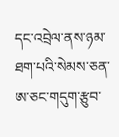དང་འབྲེལ་ནས་ཉམ་ཐག་པའི་སེམས་ཅན་ཨ་ཅང་གདུག་རྩུབ་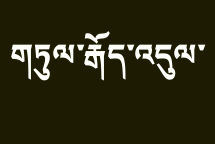གཏུལ་རྒོད་འདུལ་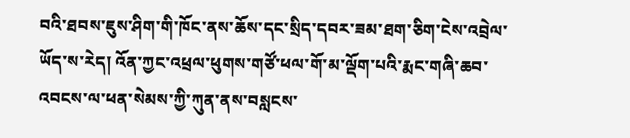བའི་ཐབས་ཇུས་ཤིག་གི་ཁོང་ནས་ཆོས་དང་སྲིད་དབར་ཟམ་ཐག་ཅིག་ངེས་འབྲེལ་ཡོད་ས་རེད། འོན་ཀྱང་འཕྲལ་ཕུགས་གཙོ་ཕལ་གོ་མ་ལྡོག་པའི་རྨང་གཞི་ཆབ་འབངས་ལ་ཕན་སེམས་ཀྱི་ཀུན་ནས་བསླངས་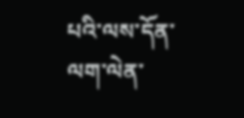པའི་ལས་དོན་ལག་ལེན་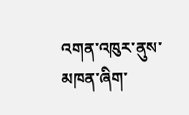འགན་འཁུར་ནུས་མཁན་ཞིག་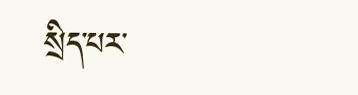སྲིད་པར་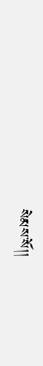སེམས་སོ།།